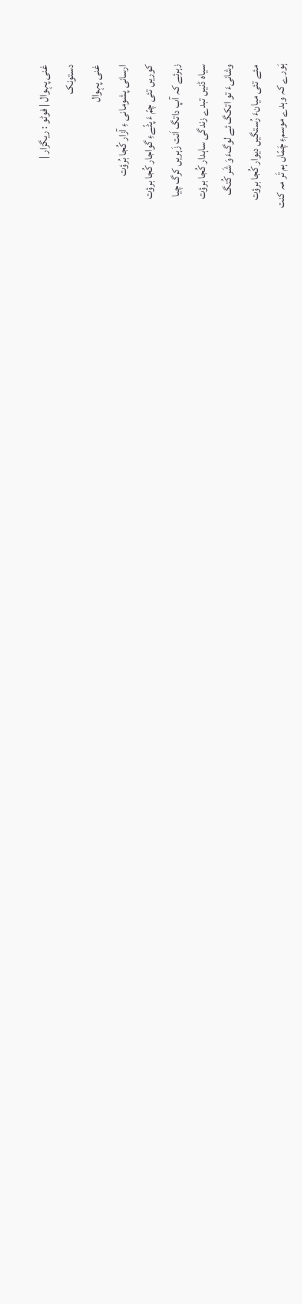غنی پہوال | فوٹو : ریگزار |
دستونک
غنی پہوال
ارسانی پشومانی ءِ آزار کُجا بُرؤت
کوریں تئی چمّ ءَ پٹّےءِ گواجار کُجا برؤت
زہرئے کہ آپ داتگ اَنت زَہریں کرگ چیا
سیاہ ڈنیں تبدے زندگی ساہدار کُجا برؤت
وشانیءَ تو اتکگ ئے لوگءَ وَ شَر کُتگ
مئے تئی میانءَ رُستگیں دیوار کُجا برؤت
ہَورے کہ وہدے موسمءِ چَمّاں ہم تَر مہ کنت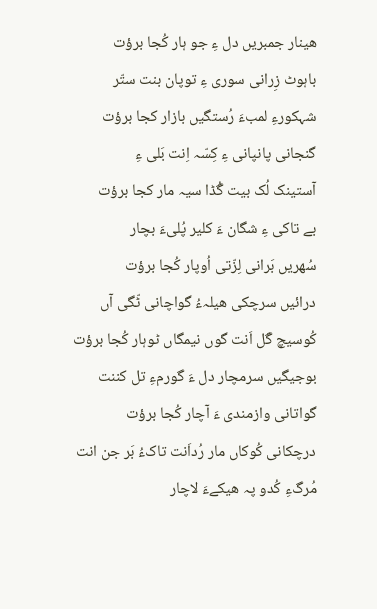ھینار جمبریں دل ءِ جو ہار کُجا برؤت
باہوٹ زِرانی سوری ءِ توپان بنت ستّر
شہکورءِ لمبءَ رُستگیں بازار کجا برؤت
گنجانی پانپانی ءِ کِسّہ اِنت بَلی ءِ
آستینک لُک بیت گُڈا سیہ مار کجا برؤت
بے تاکی ءِ شگان ءَ کلیر پُلیءَ بچار
سُھریں بَرانی لِزّتی اُوپار کُجا برؤت
درائیں سرچکی ھیلہءُ گواچانی ٹّگی آں
کُوسیچ گَل اَنت گوں نیمگاں ٹوہار کُجا برؤت
بوجیگیں سرمچار دل ءَ گورمءِ تل کننت
گواتانی وازمندی ءَ آچار کُجا برؤت
درچکانی کُوکاں مار رُداَنت تاکءُ بَر جن انت
مُرگءِ کُدو پہ ھیکےءَ لاچار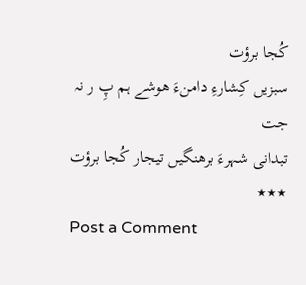کُجا برؤت
سبزیں کِشارءِ دامنءَ ھوشے ہم پِ ر نہ جت
تبدانی شہرءَ برھنگیں تیجار کُجا برؤت
٭٭٭
Post a Comment